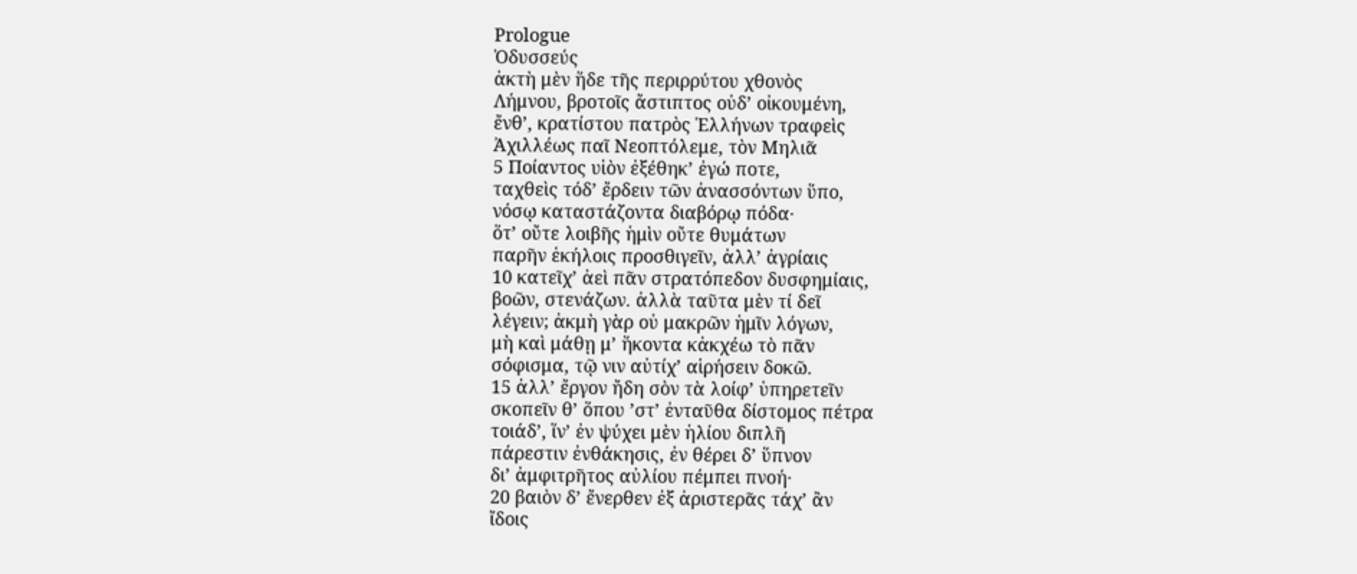Prologue
Ὀδυσσεύς
ἀκτὴ μὲν ἥδε τῆς περιρρύτου χθονὸς
Λήμνου, βροτοῖς ἄστιπτος οὐδʼ οἰκουμένη,
ἔνθʼ, κρατίστου πατρὸς Ἑλλήνων τραφεὶς
Ἀχιλλέως παῖ Νεοπτόλεμε, τὸν Μηλιᾶ
5 Ποίαντος υἱὸν ἐξέθηκʼ ἐγώ ποτε,
ταχθεὶς τόδʼ ἔρδειν τῶν ἀνασσόντων ὕπο,
νόσῳ καταστάζοντα διαβόρῳ πόδα·
ὅτʼ οὔτε λοιβῆς ἡμὶν οὔτε θυμάτων
παρῆν ἑκήλοις προσθιγεῖν, ἀλλʼ ἀγρίαις
10 κατεῖχʼ ἀεὶ πᾶν στρατόπεδον δυσφημίαις,
βοῶν, στενάζων. ἀλλὰ ταῦτα μὲν τί δεῖ
λέγειν; ἀκμὴ γὰρ οὐ μακρῶν ἡμῖν λόγων,
μὴ καὶ μάθῃ μʼ ἥκοντα κἀκχέω τὸ πᾶν
σόφισμα, τῷ νιν αὐτίχʼ αἱρήσειν δοκῶ.
15 ἀλλʼ ἔργον ἤδη σὸν τὰ λοίφʼ ὑπηρετεῖν
σκοπεῖν θʼ ὅπου ʼστʼ ἐνταῦθα δίστομος πέτρα
τοιάδʼ, ἵνʼ ἐν ψύχει μὲν ἡλίου διπλῆ
πάρεστιν ἐνθάκησις, ἐν θέρει δʼ ὕπνον
διʼ ἀμφιτρῆτος αὐλίου πέμπει πνοή·
20 βαιὸν δʼ ἔνερθεν ἐξ ἀριστερᾶς τάχʼ ἂν
ἴδοις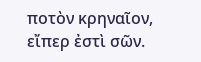ποτὸν κρηναῖον, εἴπερ ἐστὶ σῶν.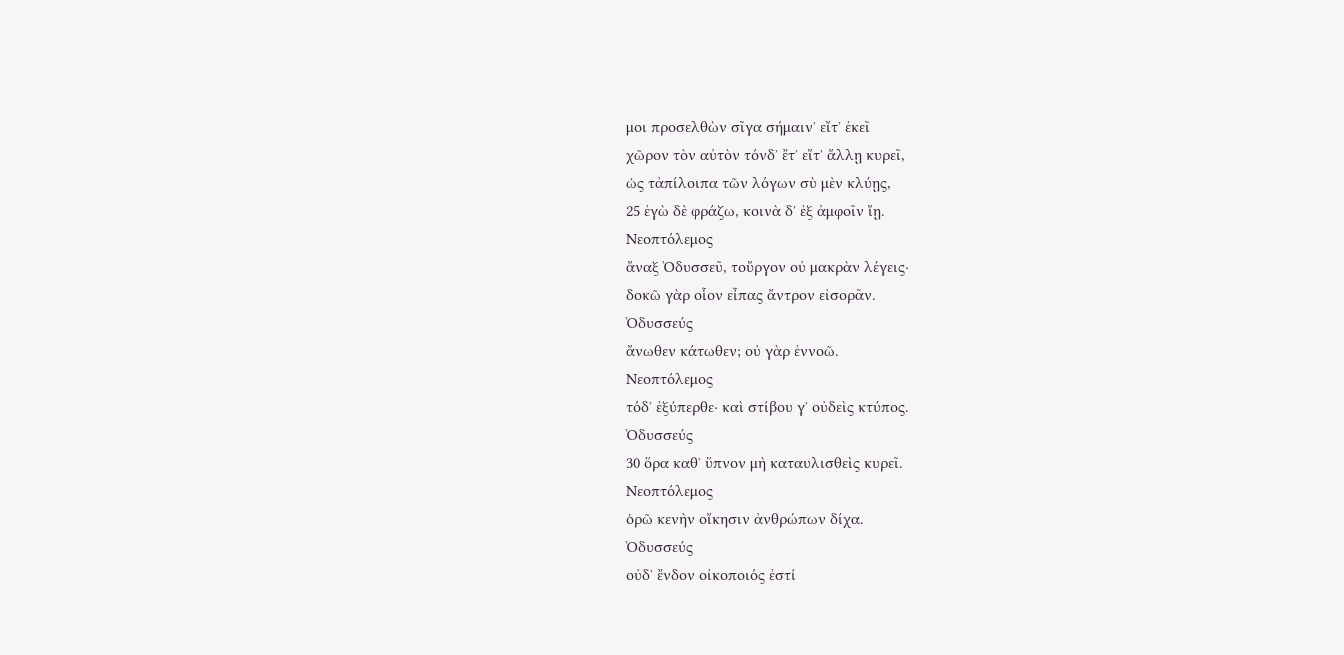μοι προσελθὼν σῖγα σήμαινʼ εἴτʼ ἐκεῖ
χῶρον τὸν αὐτὸν τόνδʼ ἔτʼ εἴτʼ ἄλλῃ κυρεῖ,
ὡς τἀπίλοιπα τῶν λόγων σὺ μὲν κλύῃς,
25 ἐγὼ δὲ φράζω, κοινὰ δʼ ἐξ ἀμφοῖν ἴῃ.
Νεοπτόλεμος
ἄναξ Ὀδυσσεῦ, τοὔργον οὐ μακρὰν λέγεις·
δοκῶ γὰρ οἷον εἶπας ἄντρον εἰσορᾶν.
Ὀδυσσεύς
ἄνωθεν κάτωθεν; οὐ γὰρ ἐννοῶ.
Νεοπτόλεμος
τόδʼ ἐξύπερθε· καὶ στίβου γʼ οὐδεὶς κτύπος.
Ὀδυσσεύς
30 ὅρα καθʼ ὕπνον μὴ καταυλισθεὶς κυρεῖ.
Νεοπτόλεμος
ὁρῶ κενὴν οἴκησιν ἀνθρώπων δίχα.
Ὀδυσσεύς
οὐδʼ ἔνδον οἰκοποιός ἐστί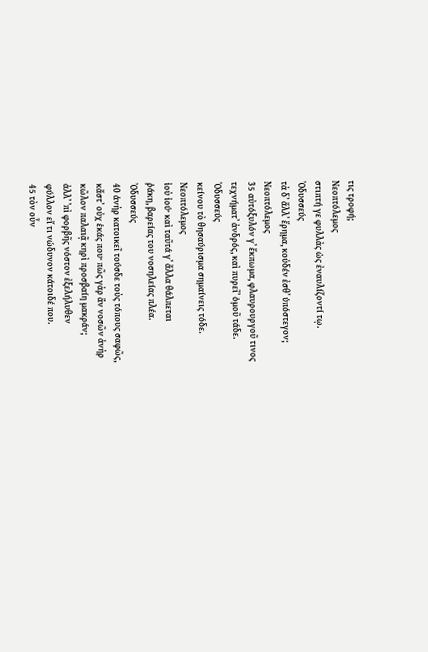τις τροφή;
Νεοπτόλεμος
στιπτή γε φυλλὰς ὡς ἐναυλίζοντί τῳ.
Ὀδυσσεύς
τὰ δʼ ἄλλʼ ἔρημα, κοὐδέν ἐσθʼ ὑπόστεγον;
Νεοπτόλεμος
35 αὐτόξυλόν γʼ ἔκπωμα, φλαυρουργοῦ τινος
τεχνήματʼ ἀνδρός, καὶ πυρεῖʼ ὁμοῦ τάδε.
Ὀδυσσεύς
κείνου τὸ θησαύρισμα σημαίνεις τόδε.
Νεοπτόλεμος
ἰοὺ ἰού· καὶ ταῦτά γʼ ἄλλα θάλπεται
ῥάκη, βαρείας του νοσηλείας πλέα.
Ὀδυσσεύς
40 ἁνὴρ κατοικεῖ τούσδε τοὺς τόπους σαφῶς,
κἄστʼ οὐχ ἑκάς που· πῶς γὰρ ἂν νοσῶν ἀνὴρ
κῶλον παλαιᾷ κηρὶ προσβαίη μακράν;
ἀλλʼ ʼπὶ φορβῆς νόστον ἐξελήλυθεν
φύλλον εἴ τι νώδυνον κάτοιδέ που.
45 τὸν οὖν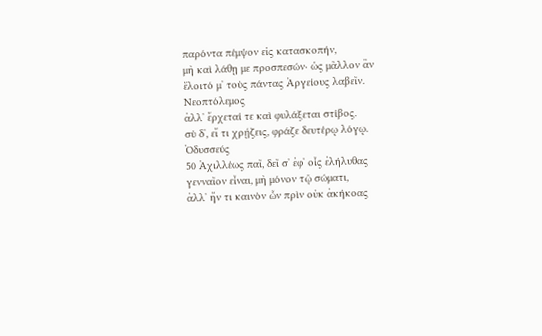παρόντα πέμψον εἰς κατασκοπήν,
μὴ καὶ λάθῃ με προσπεσών· ὡς μᾶλλον ἂν
ἕλοιτό μʼ τοὺς πάντας Ἀργείους λαβεῖν.
Νεοπτόλεμος
ἀλλʼ ἔρχεταί τε καὶ φυλάξεται στίβος.
σὺ δʼ, εἴ τι χρῄζεις, φράζε δευτέρῳ λόγῳ.
Ὀδυσσεύς
50 Ἀχιλλέως παῖ, δεῖ σʼ ἐφʼ οἷς ἐλήλυθας
γενναῖον εἶναι, μὴ μόνον τῷ σώματι,
ἀλλʼ ἤν τι καινὸν ὧν πρὶν οὐκ ἀκήκοας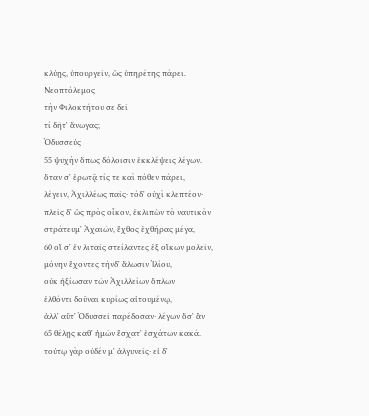κλύῃς, ὑπουργεῖν, ὡς ὑπηρέτης πάρει.
Νεοπτόλεμος
τὴν Φιλοκτήτου σε δεῖ
τί δῆτʼ ἄνωγας;
Ὀδυσσεύς
55 ψυχὴν ὅπως δόλοισιν ἐκκλέψεις λέγων.
ὅταν σʼ ἐρωτᾷ τίς τε καὶ πόθεν πάρει,
λέγειν, Ἀχιλλέως παῖς· τόδʼ οὐχὶ κλεπτέον·
πλεῖς δʼ ὡς πρὸς οἶκον, ἐκλιπὼν τὸ ναυτικὸν
στράτευμʼ Ἀχαιῶν, ἔχθος ἐχθήρας μέγα,
60 οἵ σʼ ἐν λιταῖς στείλαντες ἐξ οἴκων μολεῖν,
μόνην ἔχοντες τήνδʼ ἅλωσιν Ἰλίου,
οὐκ ἠξίωσαν τῶν Ἀχιλλείων ὅπλων
ἐλθόντι δοῦναι κυρίως αἰτουμένῳ,
ἀλλʼ αὔτʼ Ὀδυσσεῖ παρέδοσαν· λέγων ὅσʼ ἂν
65 θέλῃς καθʼ ἡμῶν ἔσχατʼ ἐσχάτων κακά.
τούτῳ γὰρ οὐδέν μʼ ἀλγυνεῖς· εἰ δʼ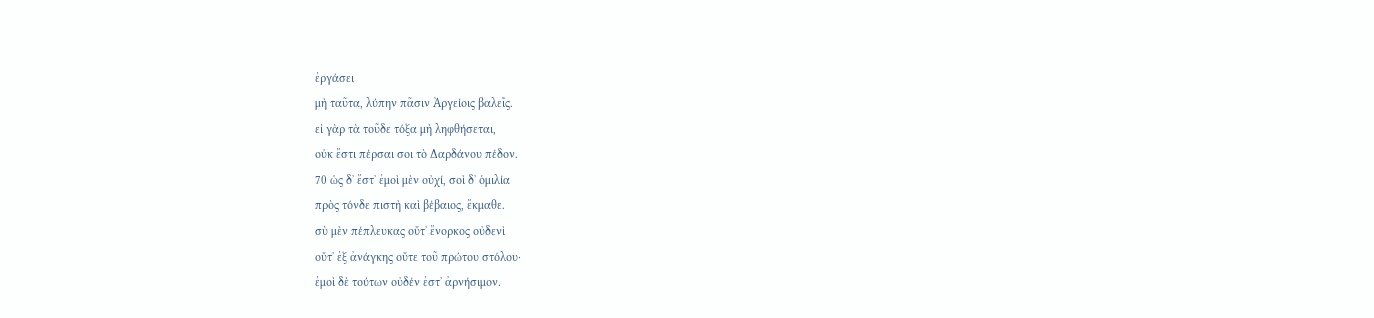ἐργάσει
μὴ ταῦτα, λύπην πᾶσιν Ἀργείοις βαλεῖς.
εἰ γὰρ τὰ τοῦδε τόξα μὴ ληφθήσεται,
οὐκ ἔστι πέρσαι σοι τὸ Δαρδάνου πέδον.
70 ὡς δʼ ἔστʼ ἐμοὶ μὲν οὐχί, σοὶ δʼ ὁμιλία
πρὸς τόνδε πιστὴ καὶ βέβαιος, ἔκμαθε.
σὺ μὲν πέπλευκας οὔτʼ ἔνορκος οὐδενὶ
οὔτʼ ἐξ ἀνάγκης οὔτε τοῦ πρώτου στόλου·
ἐμοὶ δὲ τούτων οὐδέν ἐστʼ ἀρνήσιμον.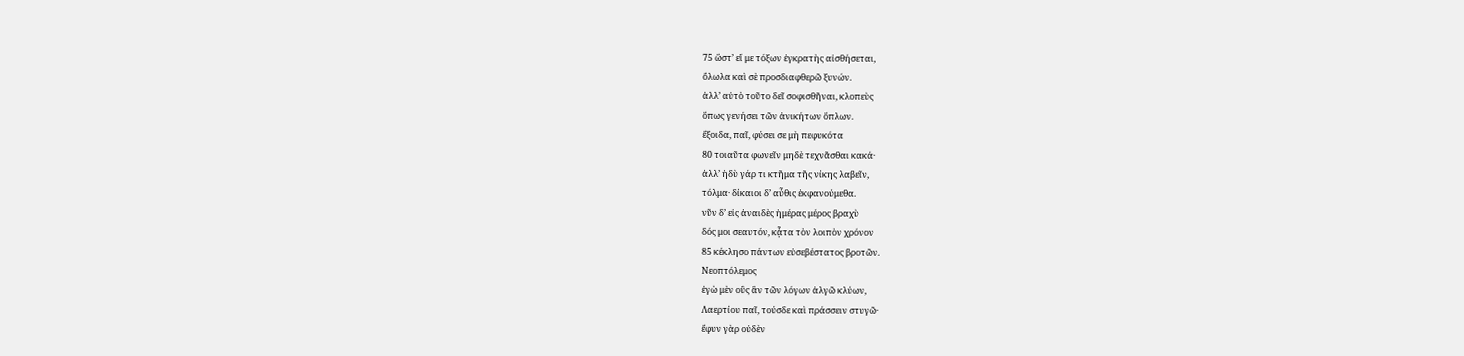75 ὥστʼ εἴ με τόξων ἐγκρατὴς αἰσθήσεται,
ὄλωλα καὶ σὲ προσδιαφθερῶ ξυνών.
ἀλλʼ αὐτὸ τοῦτο δεῖ σοφισθῆναι, κλοπεὺς
ὅπως γενήσει τῶν ἀνικήτων ὅπλων.
ἔξοιδα, παῖ, φύσει σε μὴ πεφυκότα
80 τοιαῦτα φωνεῖν μηδὲ τεχνᾶσθαι κακά·
ἀλλʼ ἡδὺ γάρ τι κτῆμα τῆς νίκης λαβεῖν,
τόλμα· δίκαιοι δʼ αὖθις ἐκφανούμεθα.
νῦν δʼ εἰς ἀναιδὲς ἡμέρας μέρος βραχὺ
δός μοι σεαυτόν, κᾆτα τὸν λοιπὸν χρόνον
85 κέκλησο πάντων εὐσεβέστατος βροτῶν.
Νεοπτόλεμος
ἐγὼ μὲν οὓς ἂν τῶν λόγων ἀλγῶ κλύων,
Λαερτίου παῖ, τούσδε καὶ πράσσειν στυγῶ·
ἔφυν γὰρ οὐδὲν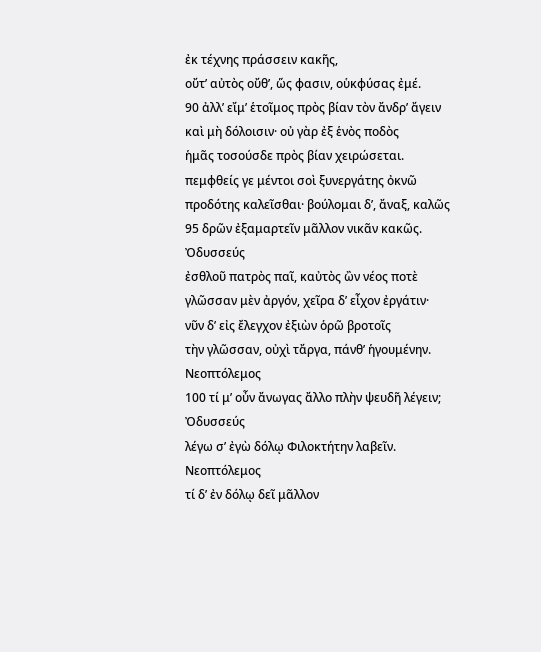ἐκ τέχνης πράσσειν κακῆς,
οὔτʼ αὐτὸς οὔθʼ, ὥς φασιν, οὑκφύσας ἐμέ.
90 ἀλλʼ εἴμʼ ἑτοῖμος πρὸς βίαν τὸν ἄνδρʼ ἄγειν
καὶ μὴ δόλοισιν· οὐ γὰρ ἐξ ἑνὸς ποδὸς
ἡμᾶς τοσούσδε πρὸς βίαν χειρώσεται.
πεμφθείς γε μέντοι σοὶ ξυνεργάτης ὀκνῶ
προδότης καλεῖσθαι· βούλομαι δʼ, ἄναξ, καλῶς
95 δρῶν ἐξαμαρτεῖν μᾶλλον νικᾶν κακῶς.
Ὀδυσσεύς
ἐσθλοῦ πατρὸς παῖ, καὐτὸς ὢν νέος ποτὲ
γλῶσσαν μὲν ἀργόν, χεῖρα δʼ εἶχον ἐργάτιν·
νῦν δʼ εἰς ἔλεγχον ἐξιὼν ὁρῶ βροτοῖς
τὴν γλῶσσαν, οὐχὶ τἄργα, πάνθʼ ἡγουμένην.
Νεοπτόλεμος
100 τί μʼ οὖν ἄνωγας ἄλλο πλὴν ψευδῆ λέγειν;
Ὀδυσσεύς
λέγω σʼ ἐγὼ δόλῳ Φιλοκτήτην λαβεῖν.
Νεοπτόλεμος
τί δʼ ἐν δόλῳ δεῖ μᾶλλον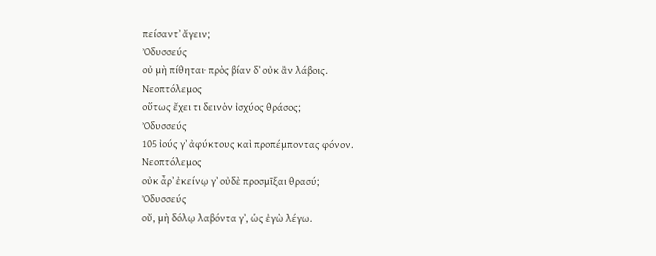πείσαντʼ ἄγειν;
Ὀδυσσεύς
οὐ μὴ πίθηται· πρὸς βίαν δʼ οὐκ ἂν λάβοις.
Νεοπτόλεμος
οὕτως ἔχει τι δεινὸν ἰσχύος θράσος;
Ὀδυσσεύς
105 ἰούς γʼ ἀφύκτους καὶ προπέμποντας φόνον.
Νεοπτόλεμος
οὐκ ἆρʼ ἐκείνῳ γʼ οὐδὲ προσμῖξαι θρασύ;
Ὀδυσσεύς
οὔ, μὴ δόλῳ λαβόντα γʼ, ὡς ἐγὼ λέγω.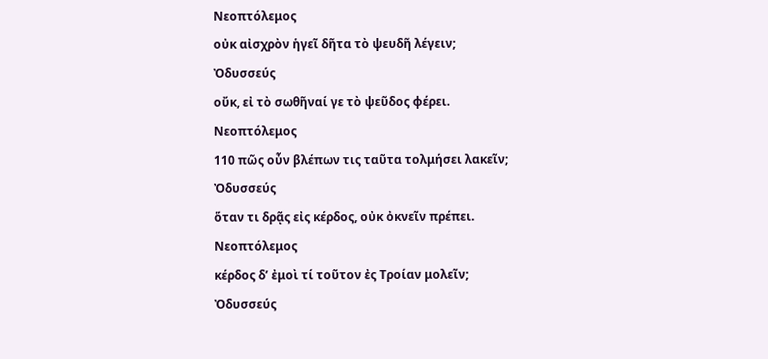Νεοπτόλεμος
οὐκ αἰσχρὸν ἡγεῖ δῆτα τὸ ψευδῆ λέγειν;
Ὀδυσσεύς
οὔκ, εἰ τὸ σωθῆναί γε τὸ ψεῦδος φέρει.
Νεοπτόλεμος
110 πῶς οὖν βλέπων τις ταῦτα τολμήσει λακεῖν;
Ὀδυσσεύς
ὅταν τι δρᾷς εἰς κέρδος, οὐκ ὀκνεῖν πρέπει.
Νεοπτόλεμος
κέρδος δʼ ἐμοὶ τί τοῦτον ἐς Τροίαν μολεῖν;
Ὀδυσσεύς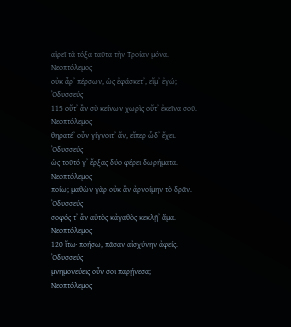αἱρεῖ τὰ τόξα ταῦτα τὴν Τροίαν μόνα.
Νεοπτόλεμος
οὐκ ἆρʼ πέρσων, ὡς ἐφάσκετʼ, εἴμʼ ἐγώ;
Ὀδυσσεύς
115 οὔτʼ ἂν σὺ κείνων χωρὶς οὔτʼ ἐκεῖνα σοῦ.
Νεοπτόλεμος
θηρατέʼ οὖν γίγνοιτʼ ἄν, εἴπερ ὧδʼ ἔχει.
Ὀδυσσεύς
ὡς τοῦτό γʼ ἔρξας δύο φέρει δωρήματα.
Νεοπτόλεμος
ποίω; μαθὼν γὰρ οὐκ ἂν ἀρνοίμην τὸ δρᾶν.
Ὀδυσσεύς
σοφός τʼ ἂν αὑτὸς κἀγαθὸς κεκλῇʼ ἅμα.
Νεοπτόλεμος
120 ἴτω· ποήσω, πᾶσαν αἰσχύνην ἀφείς.
Ὀδυσσεύς
μνημονεύεις οὖν σοι παρῄνεσα;
Νεοπτόλεμος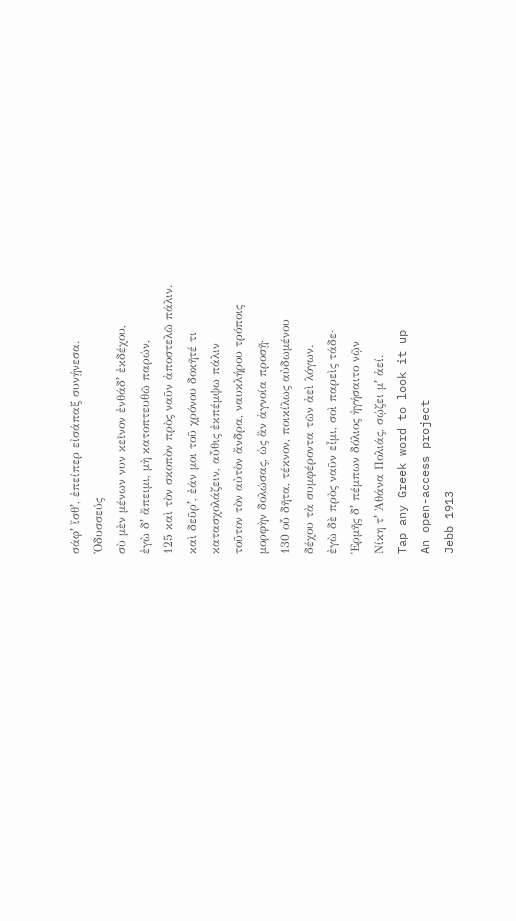σάφʼ ἴσθʼ, ἐπείπερ εἰσάπαξ συνῄνεσα.
Ὀδυσσεύς
σὺ μὲν μένων νυν κεῖνον ἐνθάδʼ ἐκδέχου,
ἐγὼ δʼ ἄπειμι, μὴ κατοπτευθῶ παρών,
125 καὶ τὸν σκοπὸν πρὸς ναῦν ἀποστελῶ πάλιν.
καὶ δεῦρʼ, ἐάν μοι τοῦ χρόνου δοκῆτέ τι
κατασχολάζειν, αὖθις ἐκπέμψω πάλιν
τοῦτον τὸν αὐτὸν ἄνδρα, ναυκλήρου τρόποις
μορφὴν δολώσας, ὡς ἂν ἀγνοία προσῇ·
130 οὗ δῆτα, τέκνον, ποικίλως αὐδωμένου
δέχου τὰ συμφέροντα τῶν ἀεὶ λόγων.
ἐγὼ δὲ πρὸς ναῦν εἶμι, σοὶ παρεὶς τάδε·
Ἑρμῆς δʼ πέμπων δόλιος ἡγήσαιτο νῷν
Νίκη τʼ Ἀθάνα Πολιάς, σῴζει μʼ ἀεί.
Tap any Greek word to look it up
An open-access project
Jebb 1913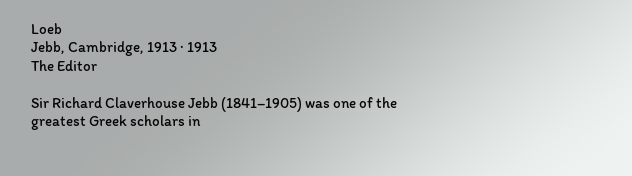Loeb
Jebb, Cambridge, 1913 · 1913
The Editor

Sir Richard Claverhouse Jebb (1841–1905) was one of the greatest Greek scholars in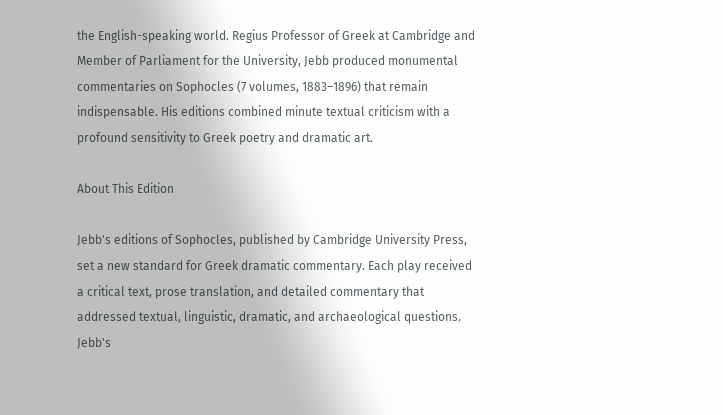the English-speaking world. Regius Professor of Greek at Cambridge and Member of Parliament for the University, Jebb produced monumental commentaries on Sophocles (7 volumes, 1883–1896) that remain indispensable. His editions combined minute textual criticism with a profound sensitivity to Greek poetry and dramatic art.

About This Edition

Jebb's editions of Sophocles, published by Cambridge University Press, set a new standard for Greek dramatic commentary. Each play received a critical text, prose translation, and detailed commentary that addressed textual, linguistic, dramatic, and archaeological questions. Jebb's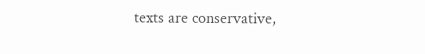texts are conservative,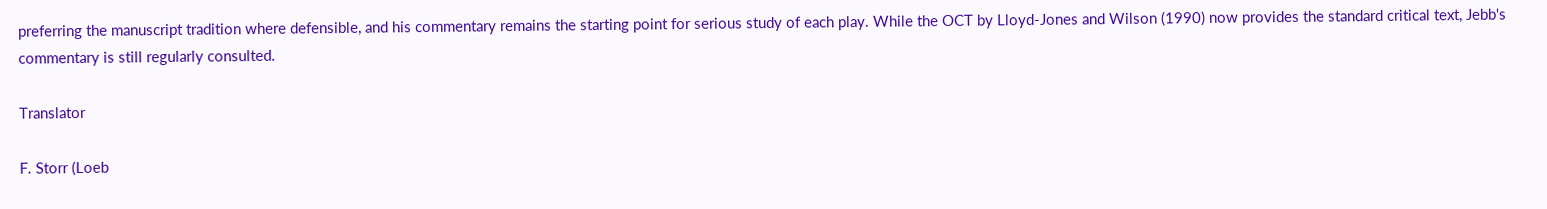preferring the manuscript tradition where defensible, and his commentary remains the starting point for serious study of each play. While the OCT by Lloyd-Jones and Wilson (1990) now provides the standard critical text, Jebb's commentary is still regularly consulted.

Translator

F. Storr (Loeb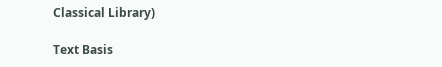Classical Library)

Text Basis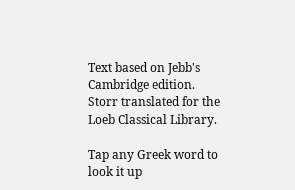Text based on Jebb's Cambridge edition. Storr translated for the Loeb Classical Library.

Tap any Greek word to look it up